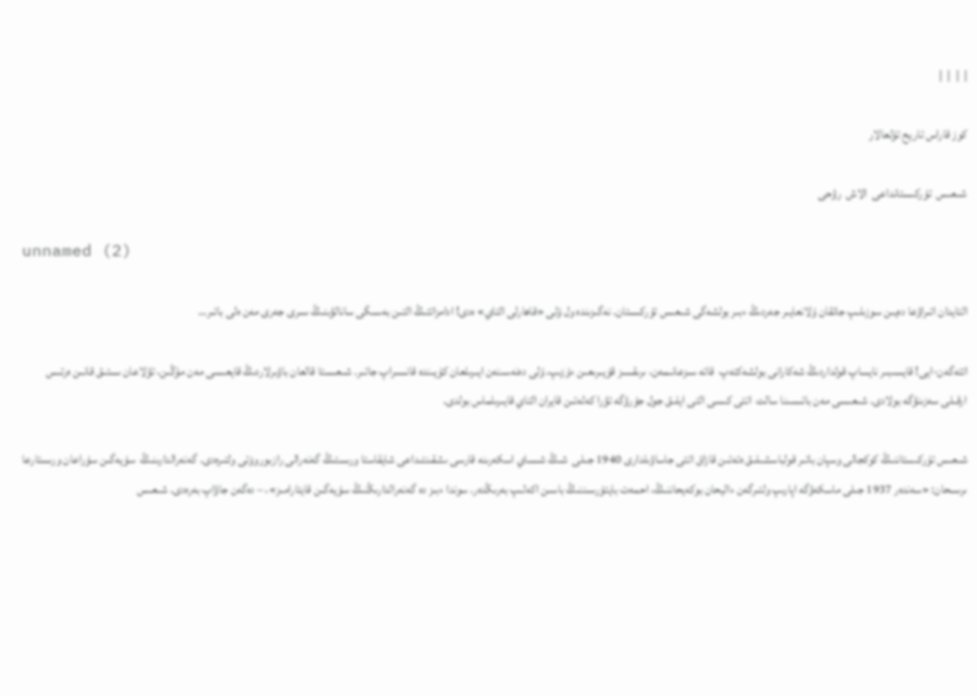|  |  |  |

كوز قاراس تاريح تۇلعالار

شىعىس  تۇركىستانداعى  الاش  رۋحى

unnamed (2)

التايدان اتىراۋعا دەيىن سوزىلىپ جاتقان ۇلانعايىر جەردىڭ ءبىر بولشەگى شىعىس تۇركىستان. نەگىزىندە ول ۇلى «قاھارلى التاي» ەدى! ادامزاتتىڭ التىن بەسىگى سانالۋىنىڭ سىرى جەرى مەن ەلى باتىر…

اتتەگەن-ايى! قايسىبىر نايساپ قولداردىڭ شەكارانى بولشەكتەپ  قاتە سىزعانىمەن، ىرىقسىز قۇيىرىعىن ءۇزىپ، ۇلى دەنەسىنەن ايىرىلعان كۇيىندە قانسىراپ جاتىر. شىعىستا قالعان باۋىرلاردىڭ قايعىسى مەن مۇڭىن، تۋلاعان ىستىق قانىن ەرتىس ارقىلى سەزىنۋگە بولادى. شىعىسى مەن باتىسىنا سالت  اتتى كىسى التى ايلىق جول جۇرۋگە تۋرا كەلەتىن قايران التاي قايىرىلماس بولدى.

شىعىس تۇركىستاننىڭ كوكجالى وسپان باتىر قولباسشىلىق ەتەتىن قازاق اتتى جاساۋىلدارى 1940 جىلى  شىڭ شىساي اسكەرىنە قارسى ىشقىنتىداعى شايقاستا ورىستىڭ گەنەرالى رازبوروۆتى ولتىرەدى. گەنەرالدارىنىڭ  سۇيەگىن سۇراعان ورىستارعا ىرىسحان: «سەندەر 1937 جىلى ماسكەۋگە اپارىپ ولتىرگەن ءاليحان بوكەيحاننىڭ، احمەت بايتۇرسىننىڭ باسىن اكەلىپ بەرىڭدەر. سوندا ءبىز دە گەنەرالدارىڭنىڭ سۇيەگىن قايتارامىز»، – دەگەن جاۋاپ بەرەدى. شىعىس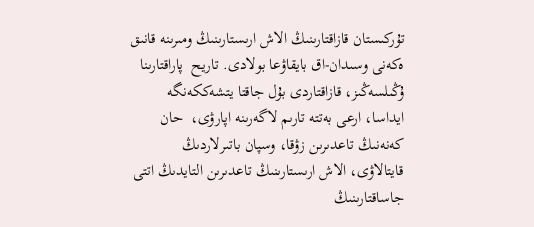تۇركىستان قازاقتارىنىڭ الاش ارىستارىنىڭ ومىرىنە قانىق ەكەنى وسىدان-اق بايقاۋعا بولادى. تاريح  پاراقتارىنا ۇڭىلسەڭىز، قازاقتاردى بۇل جاقتا يتشەككەنگە ايداسا، ارعى بەتتە تارىم لاگەرىنە اپارۋى،  حان كەنەنىڭ تاعدىرىن زۋقا، وسپان باتىرلاردىڭ قايتالاۋى، الاش ارىستارىنىڭ تاعدىرىن التايدىڭ اتتى جاساقتارىنىڭ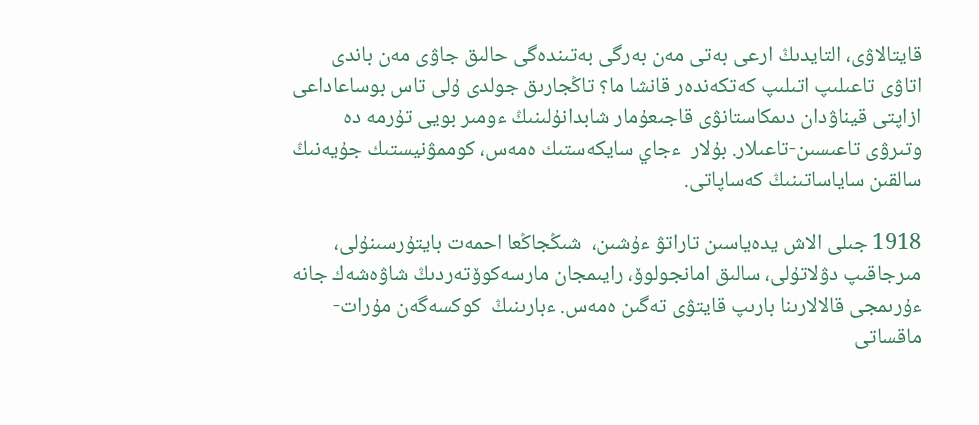قايتالاۋى، التايدىڭ ارعى بەتى مەن بەرگى بەتىندەگى حالىق جاۋى مەن باندى اتاۋى تاعىلىپ اتىلىپ كەتكەندەر قانشا ما؟ تاڭجارىق جولدى ۇلى تاس بوساعاداعى ازاپتى قيناۋدان دىمكاستانۋى قاجىعۇمار شابدانۇلىنىڭ ءومىر بويى تۇرمە دە وتىرۋى تاعىسىن-تاعىلار. بۇلار  ءجاي سايكەستىك ەمەس، كوممۋنيستىك جۇيەنىڭ  سالقىن ساياساتىنىڭ كەساپاتى.

1918 جىلى الاش يدەياسىن تاراتۋ ءۇشىن،  شىڭجاڭعا احمەت بايتۇرسىنۇلى، مىرجاقىپ دۋلاتۇلى، سالىق امانجولوۆ، رايىمجان مارسەكوۆتەردىڭ شاۋەشەك جانە ءۇرىمجى قالالارىنا بارىپ قايتۋى تەگىن ەمەس. ءبارىنىڭ  كوكسەگەن مۇرات-ماقساتى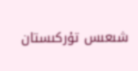شىعىس تۇركىستان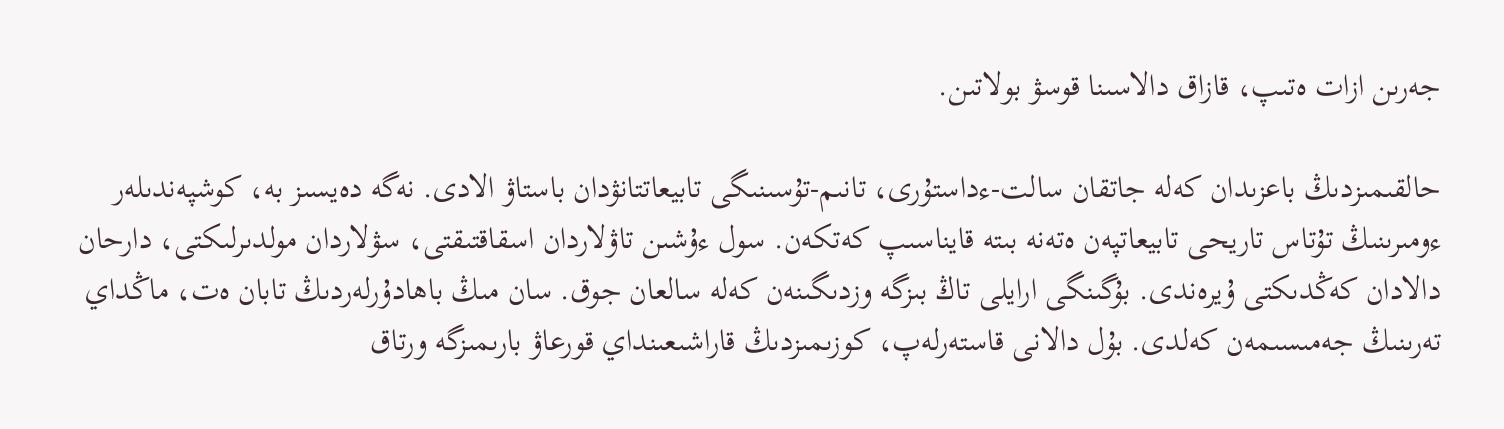جەرىن ازات ەتىپ، قازاق دالاسىنا قوسۋ بولاتىن.

حالقىمىزدىڭ باعزىدان كەلە جاتقان سالت-ءداستۇرى، تانىم-تۇسىنىگى تابيعاتتانۋدان باستاۋ الادى. نەگە دەيسىز بە، كوشپەندىلەر ءومىرىنىڭ تۇتاس تاريحى تابيعاتپەن ەتەنە بىتە قايناسىپ كەتكەن. سول ءۇشىن تاۋلاردان اسقاقتىقتى، سۋلاردان مولدىرلىكتى، دارحان دالادان كەڭدىكتى ۇيرەندى. بۇگىنگى ارايلى تاڭ بىزگە وزدىگىنەن كەلە سالعان جوق. سان مىڭ باھادۇرلەردىڭ تابان ەت، ماڭداي تەرىنىڭ جەمىسىمەن كەلدى. بۇل دالانى قاستەرلەپ، كوزىمىزدىڭ قاراشىعىنداي قورعاۋ بارىمىزگە ورتاق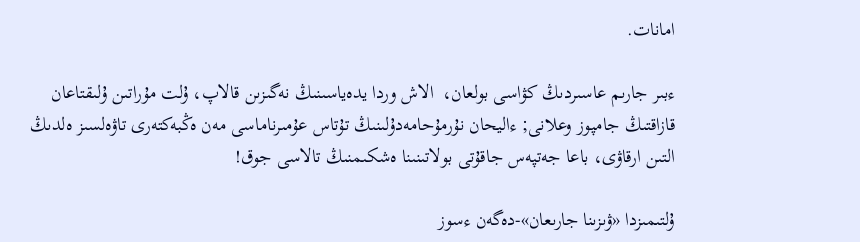امانات.

ءبىر جارىم عاسىردىڭ كۋاسى بولعان،  الاش وردا يدەياسىنىڭ نەگىزىن قالاپ، ۇلت مۇراتىن ۇلىقتاعان قازاقتىڭ جامپوز وعلانى; ءاليحان نۇرمۇحامەدۇلىنىڭ تۇتاس عۇمىرناماسى مەن ەڭبەكتەرى تاۋەلسىز ەلدىڭ التىن ارقاۋى، باعا جەتپەس جاقۇتى بولاتىنىنا ەشكىمنىڭ تالاسى جوق!

ۇلتىمىزدا «ۋىزىنا جارىعان»-دەگەن ءسوز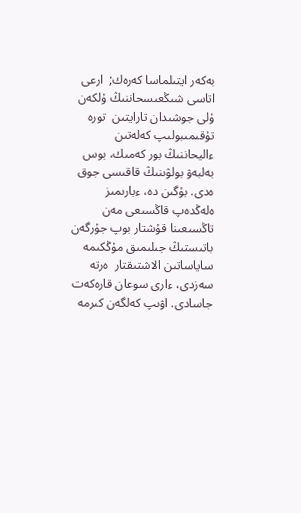بەكەر ايتىلماسا كەرەك;  ارعى اتاسى شىڭعىسحاننىڭ ۇلكەن ۇلى جوشىدان تارايتىن  تورە تۇقىمىبولىپ كەلەتىن ءاليحاننىڭ بور كەمىك، بوس بەلبەۋ بولۋىنىڭ قاقىسى جوق ەدى. بۇگىن دە، ءبارىمىز ەلەڭدەپ قاڭسىعى مەن تاڭسىعىنا قۇشتار بوپ جۇرگەن باتىستىڭ جىلىمىق مۇڭكىمە ساياساتىن الاشتىقتار  ەرتە سەزدى، ءارى سوعان قارەكەت جاسادى. اۋىپ كەلگەن كىرمە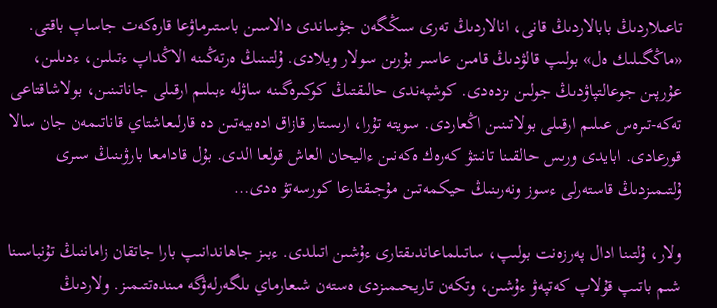تاعىلاردىڭ بابالاردىڭ قانى، انالاردىڭ تەرى سىڭگەن جۋساندى دالاسىن باستىرماۋعا قارەكەت جاساپ باقتى. «ماڭگىلىك ەل» بولىپ قالۋدىڭ قامىن عاسىر بۇرىن سولار ويلادى. ۇلتىنىڭ ەرتەڭىنە الاڭداپ ءتىلىن، ءدىلىن، عۇرپىن جوعالتپاۋدىڭ جولىن ىزدەدى. كوشپەندى حالىقتىڭ كوكىرەگىنە ساۋلە ءبىلىم ارقىلى جاناتىنىن، بولاشاقتاعى تەكە-تىرەس عىلىم ارقىلى بولاتىنىن اڭعاردى. سويتە تۇرا، ارىستار قازاق ادەبيەتىن دە قارلىعاشتاي قاناتىمەن جان سالا قورعادى. ابايدى ورىس حالقىنا تانىتۋ كەرەك ەكەنىن ءاليحان العاش قولعا الدى. بۇل قادامعا بارۋىنىڭ سىرى ۇلتىمىزدىڭ قاستەرلى ءسوز ونەرىنىڭ حيكمەتىن مۇجىقتارعا كورسەتۋ ەدى…

ولار، ۇلتىنا ادال پەرزەنت بولىپ، ساتىلماعاندىقتارى ءۇشىن اتىلدى. ءبىز جاھاندانىپ بارا جاتقان زاماننىڭ تۇنباسىنا شىم باتىپ قۇلاپ كەتپەۋ ءۇشىن، وتكەن تاريحىمىزدى ەستەن شىعارماي ىلگەرلەۋگە مىندەتتىمىز. ولاردىڭ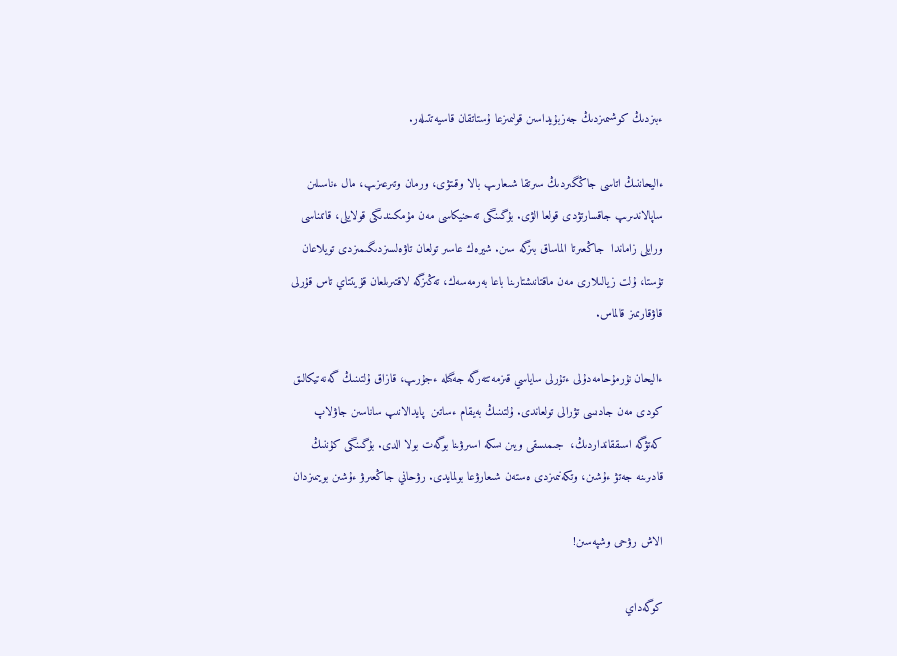ءبىزدىڭ كوشىمىزدىڭ جەزبۇيداسىن قولىمىزعا ۇستاتقان قاسيەتتىلەر.

ءاليحاننىڭ اتاسى جاڭگىردىڭ سىرتقا شىعارىپ بالا وقىتۋى، ورمان وتىرعىزىپ، مال ءناسىلىن ساپالاندىرىپ جاقسارتۋدى قولعا الۋى. بۇگىنگى تەحنيكاسى مەن مۇمكىندىگى قولايلى، قاتىناسى ورايلى زاماندا  جاڭعىرتا الماساق بىزگە سىن. شيرەك عاسىر تولعان تاۋەلسىزدىگىمىزدى تويلاعان تۇستا، ۇلت زيالىلارى مەن ماقتانىشتارىنا باعا بەرمەسەك، تەڭىزگە لاقتىرىلعان قۇيتتاي تاس قۇرلى قاۋقارىمىز قالماس.

ءاليحان نۇرمۇحامەدۇلى ءتۇرلى ساياسي قىزمەتتەرگە جەگىلە ءجۇرىپ، قازاق ۇلتىنىڭ گەنەتيكالىق كودى مەن جادىسى تۋرالى تولعاندى. ۇلتىنىڭ بەيقام ءساتىن  پايدالانىپ ساناسىن جاۋلاپ كەتۋگە اسىققانداردىڭ،  جىمىسقى ويىن ىسكە اسىرۋىنا بوگەت بولا الدى. بۇگىنگى كۇننىڭ قادىرىنە جەتۋ ءۇشىن، وتكەنىمىزدى ەستەن شىعارۋعا بولمايدى. رۋحاني جاڭعىرۋ ءۇشىن بويىمىزدان

الاش رۋحى وشپەسىن!

كوگەداي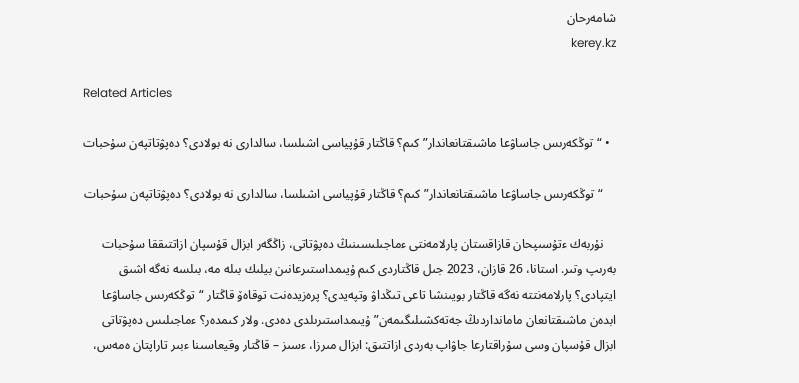شامەرحان                                                                                                                                                                                                                     kerey.kz

Related Articles

  • “توڭكەرىس جاساۋعا ماشىقتانعاندار” كىم؟ قاڭتار قۇپياسى اشىلسا، سالدارى نە بولادى؟ دەپۋتاتپەن سۇحبات

    “توڭكەرىس جاساۋعا ماشىقتانعاندار” كىم؟ قاڭتار قۇپياسى اشىلسا، سالدارى نە بولادى؟ دەپۋتاتپەن سۇحبات

    نۇربەك ءتۇسىپحان قازاقستان پارلامەنتى ءماجىلىسىنىڭ دەپۋتاتى، زاڭگەر ابزال قۇسپان ازاتتىققا سۇحبات بەرىپ وتىر. استانا، 26 قازان، 2023 جىل قاڭتاردى كىم ۇيىمداستىرعانىن بيلىك بىلە مە، بىلسە نەگە اشىق ايتپادى؟ پارلامەنتتە نەگە قاڭتار بويىنشا تاعى تىڭداۋ وتپەيدى؟ پرەزيدەنت توقاەۆ قاڭتار “توڭكەرىس جاساۋعا ابدەن ماشىقتانعان مامانداردىڭ جەتەكشىلىگىمەن” ۇيىمداستىرىلدى دەدى. ولار كىمدەر؟ ءماجىلىس دەپۋتاتى ابزال قۇسپان وسى سۇراقتارعا جاۋاپ بەردى ازاتتىق: ابزال مىرزا، ءسىز – قاڭتار وقيعاسىنا ءبىر تاراپتان ەمەس،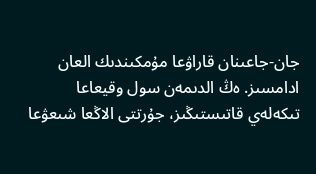جان-جاعىنان قاراۋعا مۇمكىندىك العان ادامسىز. ەڭ الدىمەن سول وقيعاعا تىكەلەي قاتىستىڭىز، جۇرتتى الاڭعا شىعۋعا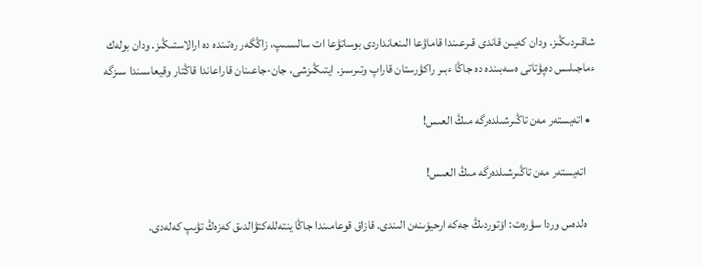شاقىردىڭىز. ودان كەيىن قاندى قىرعىندا قاماۋعا الىنعانداردى بوساتۋعا ات سالىسىپ، زاڭگەر رەتىندە دە ارالاستىڭىز. ودان بولەك ءماجىلىس دەپۋتاتى ەسەبىندە دە جاڭا ءبىر راكۋرستان قاراپ وتىرسىز. ايتىڭىزشى، جان-جاعىنان قاراعاندا قاڭتار وقيعاسىندا سىزگە

  • اتەيستەر مەن تاڭىرشىلدەرگە مىڭ العىس!

    اتەيستەر مەن تاڭىرشىلدەرگە مىڭ العىس!

    ەلدەس وردا سۋرەت: اۆتوردىڭ جەكە ارحيۆىنەن الىندى. قازاق قوعامىندا جاڭا ينتەللەكتۋالدىق كەزەڭ تۋىپ كەلەدى.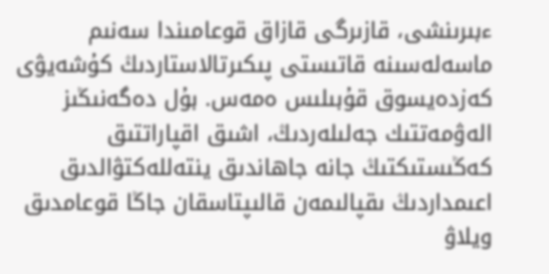ءبىرىنشى، قازىرگى قازاق قوعامىندا سەنىم ماسەلەسىنە قاتىستى پىكىرتالاستاردىڭ كۇشەيۋى كەزدەيسوق قۇبىلىس ەمەس. بۇل دەگەنىڭىز الەۋمەتتىك جەلىلەردىڭ، اشىق اقپاراتتىق كەڭىستىكتىڭ جانە جاھاندىق ينتەللەكتۋالدىق اعىمداردىڭ ىقپالىمەن قالىپتاسقان جاڭا قوعامدىق ويلاۋ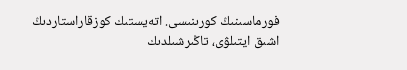فورماسىنىڭ كورىنىسى. اتەيستىك كوزقاراستاردىڭ اشىق ايتىلۋى، تاڭىرشىلدىك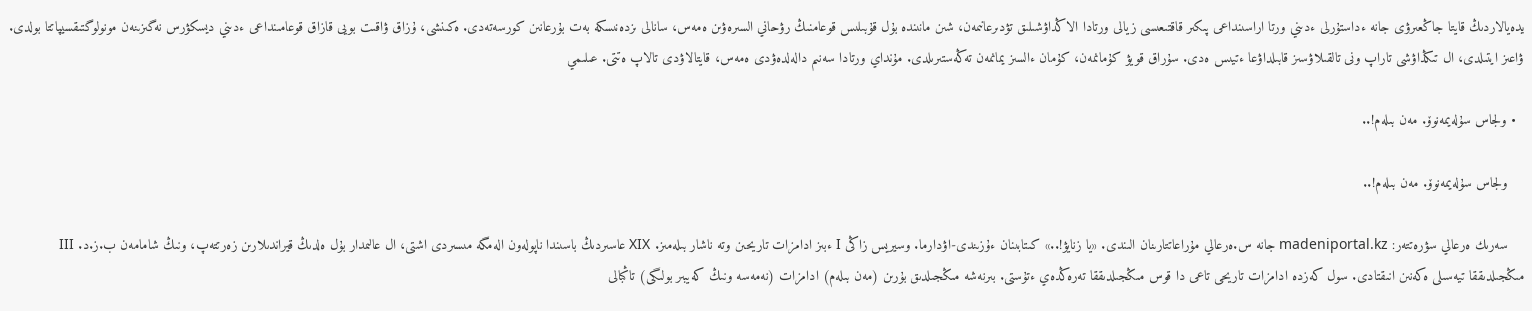يدەيالاردىڭ قايتا جاڭعىرۋى جانە ءداستۇرلى ءدىني ورتا اراسىنداعى پىكىر قاقتىعىسى زيالى ورتادا الاڭداۋشىلىق تۋدىرعانىمەن، شىن مانىندە بۇل قۇبىلىس قوعامنىڭ رۋحاني السىرەۋىن ەمەس، سانالى ىزدەنىسكە بەت بۇرعانىن كورسەتەدى. ەكىنشى، ۇزاق ۋاقىت بويى قازاق قوعامىنداعى ءدىني ديسكۋرس نەگىزىنەن مونولوگتىقسيپاتتا بولدى. ۋاعىز ايتىلدى، ال تىڭداۋشى تاراپ ونى تالقىلاۋسىز قابىلداۋعا ءتيىس ەدى. سۇراق قويۋ كۇمانمەن، كۇمان ءالسىز يمانمەن تەڭەستىرىلدى. مۇنداي ورتادا سەنىم دالەلدەۋدى ەمەس، قايتالاۋدى تالاپ ەتتى. عىلىمي

  • ولجاس سۇلەيمەنوۆ. مەن بىلەم!..

    ولجاس سۇلەيمەنوۆ. مەن بىلەم!..

    سەرىك ەرعالي سۋرەتتەر: madeniportal.kz جانە س.ەرعالي مۇراعاتتارىنان الىندى. «يا زنايۋ!..» كىتابىنان ءۇزىندى-اۋدارما. وسيريس زاڭى I ءبىز ادامزات تاريحىن وتە ناشار بىلەمىز. XIX عاسىردىڭ باسىندا ناپولەون الەمگە مىسىردى اشتى، ال عالىمدار بۇل ەلدىڭ قيراندىلارىن زەرتتەپ، ونىڭ شامامەن ب.ز.د. III مىڭجىلدىققا تيەسىلى ەكەنىن انىقتادى. سول كەزدە ادامزات تاريحى تاعى دا قوس مىڭجىلدىققا تەرەڭدەي ءتۇستى. بىرنەشە مىڭجىلدىق بۇرىن (مەن بىلەم) ادامزات (نەمەسە ونىڭ كەيبىر بولىگى) تاڭبالى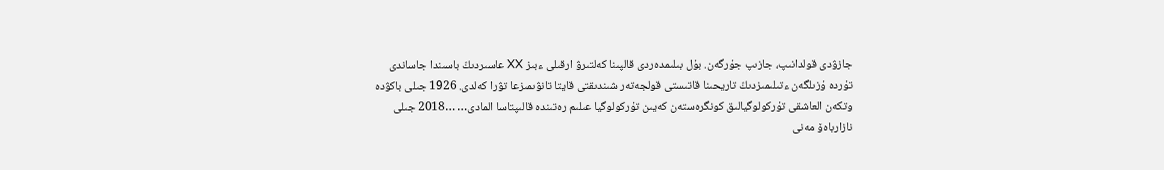جازۋدى قولدانىپ، جازىپ جۇرگەن. بۇل بىلىمدەردى قالپىنا كەلتىرۋ ارقىلى ءبىز XX عاسىردىڭ باسىندا جاساندى تۇردە ۇزىلگەن ءتىلىمىزدىڭ تاريحىنا قاتىستى قولجەتەر شىندىقتى قايتا تانۋىمىزعا تۋرا كەلدى. 1926 جىلى باكۋدە وتكەن العاشقى تۇركولوگيالىق كونگرەستەن كەيىن تۇركولوگيا عىلىم رەتىندە قالىپتاسا المادى… …2018 جىلى نازارباەۆ مەنى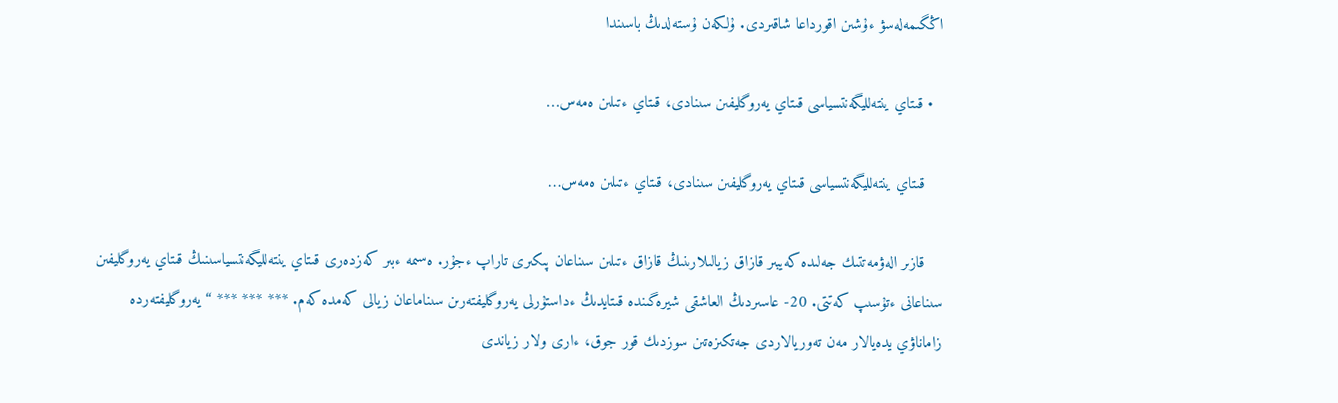اڭگىمەلەسۋ ءۇشىن اقورداعا شاقىردى. ۇلكەن ۇستەلدىڭ باسىندا

  • قىتاي ينتەلليگەنتسياسى قىتاي يەروگليفىن سىنادى، قىتاي ءتىلىن ەمەس…

    قىتاي ينتەلليگەنتسياسى قىتاي يەروگليفىن سىنادى، قىتاي ءتىلىن ەمەس…

    قازىر الەۋمەتتىك جەلىدە كەيبىر قازاق زيالىلارىنىڭ قازاق ءتىلىن سىناعان پىكىرى تاراپ ءجۇر. ەسىمە ءبىر كەزدەرى قىتاي ينتەلليگەنتسياسىنىڭ قىتاي يەروگليفىن سىناعانى ءتۇسىپ كەتتى. 20- عاسىردىڭ العاشقى شيرەگىندە قىتايدىڭ ءداستۇرلى يەروگليفتەرىن سىناماعان زيالى كەمدە كەم. *** *** *** “يەروگليفتەردە زاماناۋي يدەيالار مەن تەوريالاردى جەتكىزەتىن سوزدىك قور جوق، ءارى ولار زياندى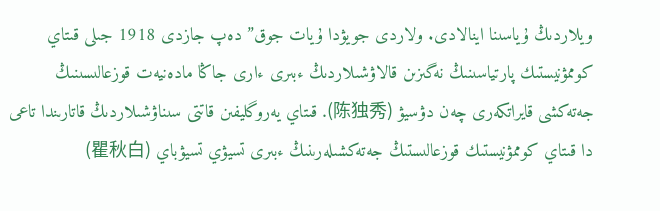ويلاردىڭ ۇياسىنا اينالادى. ولاردى جويۋدا ۇيات جوق” دەپ جازدى 1918 جىلى قىتاي كوممۋنيستىك پارتياسىنىڭ نەگىزىن قالاۋشىلاردىڭ ءبىرى ءارى جاڭا مادەنيەت قوزعالىسىنىڭ جەتەكشى قايراتكەرى چەن دۋسيۋ (陈独秀). قىتاي يەروگليفىن قاتتى سىناۋشىلاردىڭ قاتارىندا تاعى دا قىتاي كوممۋنيستىك قوزعالىستىڭ جەتەكشىلەرىنىڭ ءبىرى تسيۋي تسيۋباي (瞿秋白)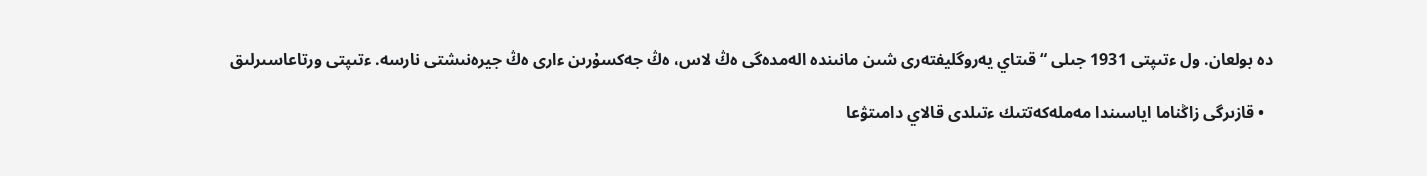دە بولعان. ول ءتىپتى 1931 جىلى “قىتاي يەروگليفتەرى شىن مانىندە الەمدەگى ەڭ لاس، ەڭ جەكسۇرىن ءارى ەڭ جيرەنىشتى نارسە. ءتىپتى ورتاعاسىرلىق

  • قازىرگى زاڭناما اياسىندا مەملەكەتتىك ءتىلدى قالاي دامىتۋعا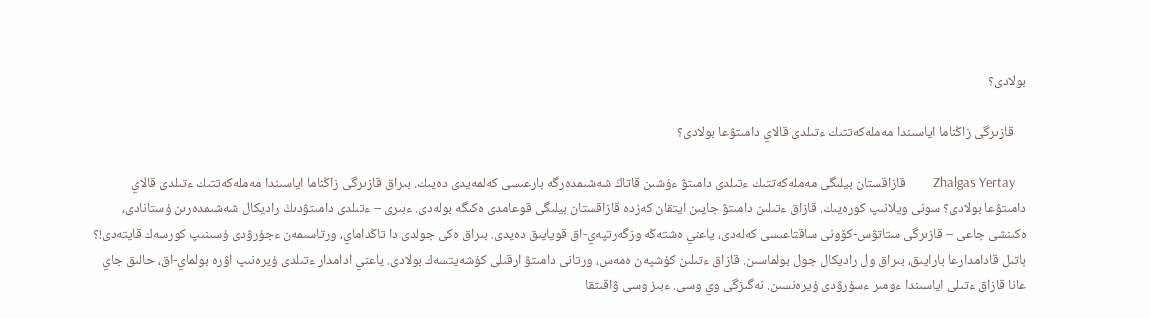بولادى؟

    قازىرگى زاڭناما اياسىندا مەملەكەتتىك ءتىلدى قالاي دامىتۋعا بولادى؟

    Zhalgas Yertay         قازاقستان بيلىگى مەملەكەتتىك ءتىلدى دامىتۋ ءۇشىن قاتاڭ شەشىمدەرگە بارعىسى كەلمەيدى دەيىك. بىراق قازىرگى زاڭناما اياسىندا مەملەكەتتىك ءتىلدى قالاي دامىتۋعا بولادى؟ سونى ويلانىپ كورەيىك. قازاق ءتىلىن دامىتۋ جايىن ايتقان كەزدە قازاقستان بيلىگى قوعامدى ەكىگە بولەدى. ءبىرى – ءتىلدى دامىتۋدىڭ راديكال شەشىمدەرىن ۇستانادى، ەكىنشى جاعى – قازىرگى ستاتۋس-كۆونى ساقتاعىسى كەلەدى، ياعني ەشتەڭە وزگەرتپەي-اق قويايىق دەيدى. بىراق ەكى جولدى دا تاڭداماي، ورتاسىمەن ءجۇرۋدى ۇسىنىپ كورسەك قايتەدى!؟ باتىل قادامدارعا بارايىق، بىراق ول راديكال جول بولماسىن. قازاق ءتىلىن كۇشپەن ەمەس، ورتانى دامىتۋ ارقىلى كۇشەيتسەك بولادى. ياعني ادامدار ءتىلدى ۇيرەنىپ اۋرە بولماي-اق، حالىق جاي عانا قازاق ءتىلى اياسىندا ءومىر ءسۇرۋدى ۇيرەنسىن. نەگىزگى وي وسى. ءبىز وسى ۋاقىتقا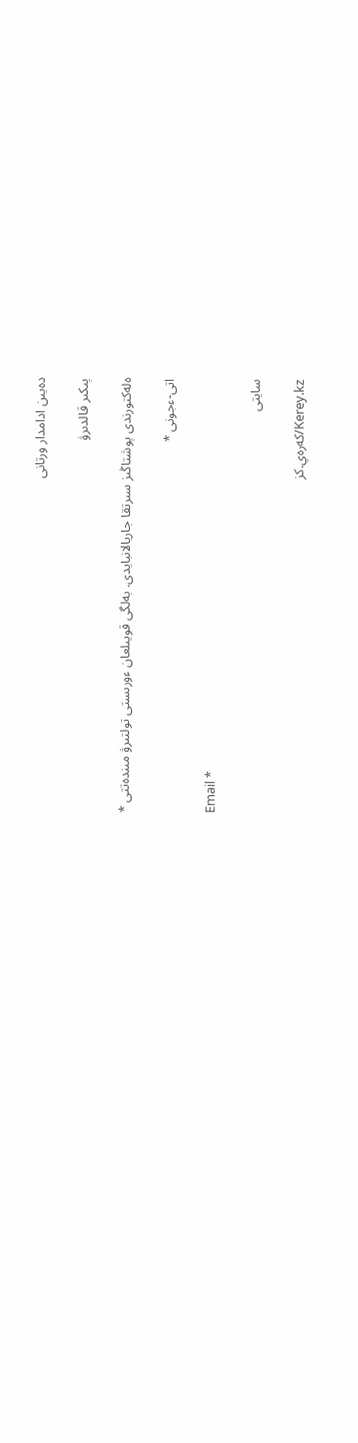دەيىن ادامدار ورتانى

پىكىر قالدىرۋ

ەلەكتورندى پوشتاڭىز سىرتقا جاريالانبايدى. بەلگى قويىلعان ءورىستى تولتىرۋ مىندەتتى *

اتى-ءجونى *

Email *

سايتى

Kerey.kz/كەرەي.كز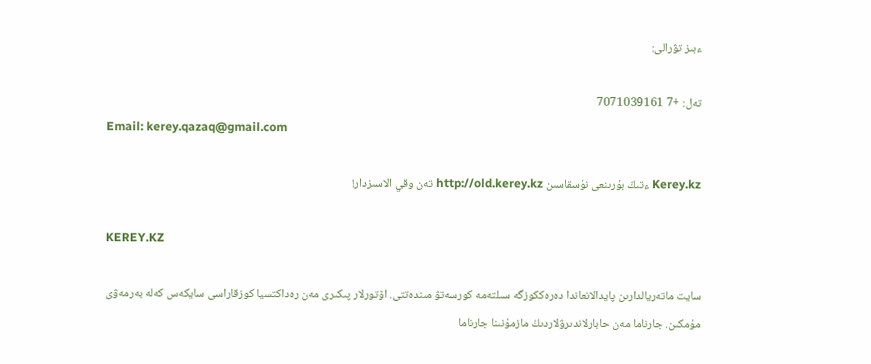ءبىز تۋرالى:

تەل: +7 7071039161
Email: kerey.qazaq@gmail.com

Kerey.kz ءتىڭ بۇرىنعى نۇسقاسىن http://old.kerey.kz تەن وقي الاسىزدار!

KEREY.KZ

سايت ماتەريالدارىن پايدالانعاندا دەرەككوزگە سىلتەمە كورسەتۋ مىندەتتى. اۆتورلار پىكىرى مەن رەداكتسيا كوزقاراسى سايكەس كەلە بەرمەۋى مۇمكىن. جارناما مەن حابارلاندىرۋلاردىڭ مازمۇنىنا جارناما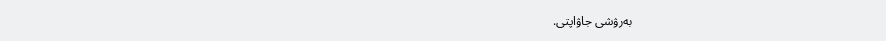بەرۋشى جاۋاپتى.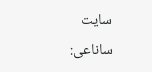سايت ساناعى: